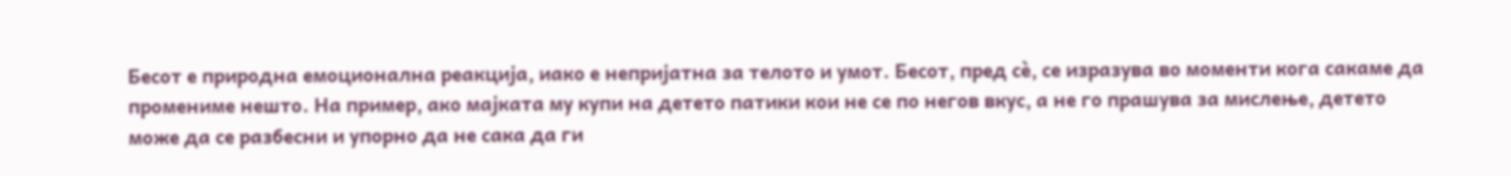Бесот е природна емоционална реакција, иако е непријатна за телото и умот. Бесот, пред сѐ, се изразува во моменти кога сакаме да промениме нешто. На пример, ако мајката му купи на детето патики кои не се по негов вкус, а не го прашува за мислење, детето може да се разбесни и упорно да не сака да ги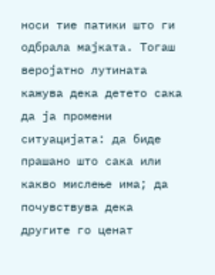носи тие патики што ги одбрала мајката. Тогаш веројатно лутината кажува дека детето сака да ја промени ситуацијата: да биде прашано што сака или какво мислење има; да почувствува дека другите го ценат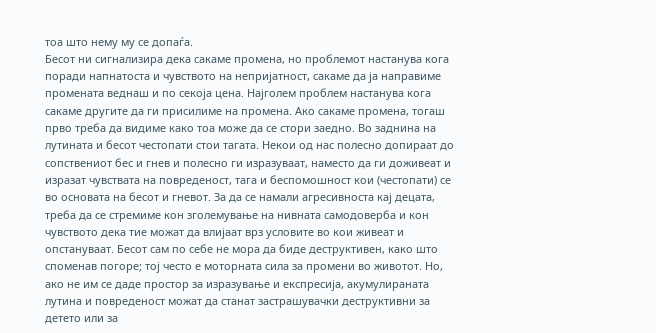тоа што нему му се допаѓа.
Бесот ни сигнализира дека сакаме промена, но проблемот настанува кога поради напнатоста и чувството на непријатност, сакаме да ја направиме промената веднаш и по секоја цена. Најголем проблем настанува кога сакаме другите да ги присилиме на промена. Ако сакаме промена, тогаш прво треба да видиме како тоа може да се стори заедно. Во заднина на лутината и бесот честопати стои тагата. Некои од нас полесно допираат до сопствениот бес и гнев и полесно ги изразуваат, наместо да ги доживеат и изразат чувствата на повреденост, тага и беспомошност кои (честопати) се во основата на бесот и гневот. За да се намали агресивноста кај децата, треба да се стремиме кон зголемување на нивната самодоверба и кон чувството дека тие можат да влијаат врз условите во кои живеат и опстануваат. Бесот сам по себе не мора да биде деструктивен, како што споменав погоре; тој често е моторната сила за промени во животот. Но, ако не им се даде простор за изразување и експресија, акумулираната лутина и повреденост можат да станат застрашувачки деструктивни за детето или за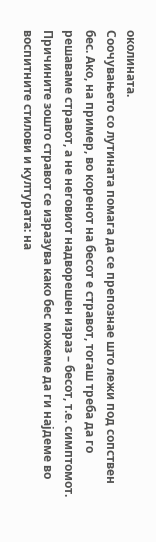околината.
Соочувањето со лутината помага да се препознае што лежи под сопствен бес. Ако, на пример, во коренот на бесот е стравот, тогаш треба да го решаваме стравот, а не неговиот надворешен израз – бесот, т.е. симптомот. Причините зошто стравот се изразува како бес можеме да ги најдеме во воспитните стилови и културата: на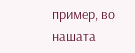пример, во нашата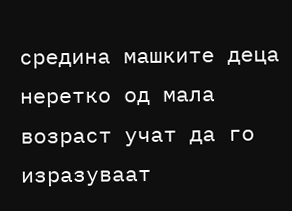средина машките деца неретко од мала возраст учат да го изразуваат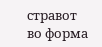стравот во форма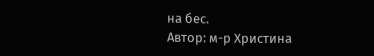на бес.
Автор: м-р Христина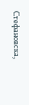Стефановска,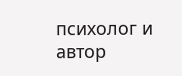психолог и автор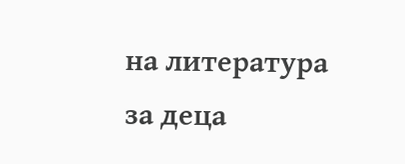на литература за деца